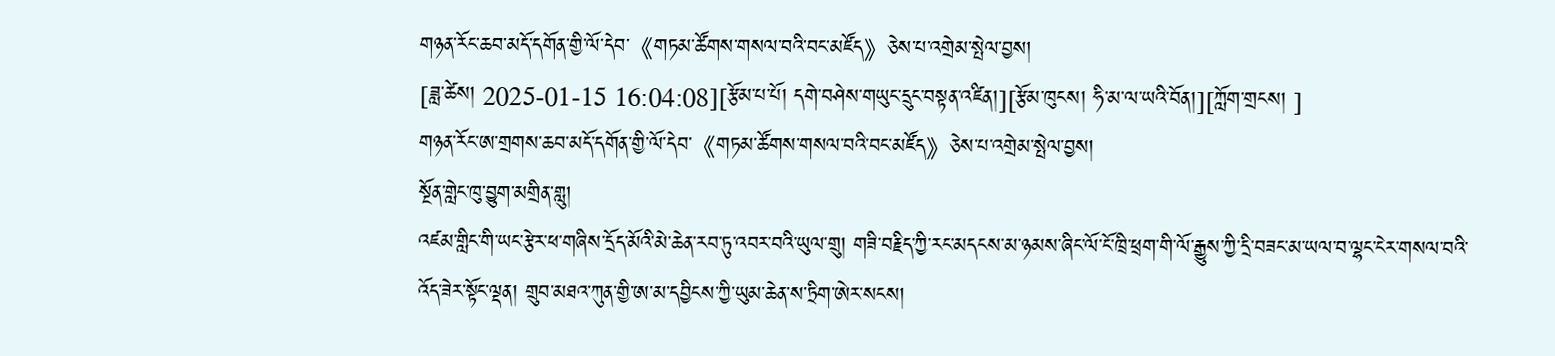གཉན་རོང་ཆབ་མདོ་དགོན་གྱི་ལོ་དེབ་《གཏམ་ཚོགས་གསལ་བའི་བང་མཛོད》ཅེས་པ་འགྲེམ་སྤེལ་བྱས།
[ཟླ་ཚེས། 2025-01-15 16:04:08][རྩོམ་པ་པོ། དགེ་བཤེས་གཡུང་དྲུང་བསྟན་འཛིན།][རྩོམ་ཁུངས། ཧི་མ་ལ་ཡའི་བོན།][ཀློག་གྲངས། ]
གཉན་རོང་ཨ་གྲགས་ཆབ་མདོ་དགོན་གྱི་ལོ་དེབ་《གཏམ་ཚོགས་གསལ་བའི་བང་མཛོད》ཅེས་པ་འགྲེམ་སྤེལ་བྱས།
སྔོན་གླེང་ཁུ་བྱུག་མགྲིན་གླུ།
འཛམ་གླིང་གི་ཡང་རྩེར་ཕ་གཞིས་དྲོད་མོའི་མེ་ཆེན་རབ་ཏུ་འབར་བའི་ཡུལ་གྲུ། གཟི་བརྗིད་ཀྱི་རང་མདངས་མ་ཉམས་ཞིང་ལོ་ངོ་ཁྲི་ཕྲག་གི་ལོ་རྒྱུས་ཀྱི་དྲི་བཟང་མ་ཡལ་བ་ལྷང་ངེར་གསལ་བའི་འོད་ཟེར་སྟོང་ལྡན། གྲུབ་མཐའ་ཀུན་གྱི་ཨ་མ་དབྱིངས་ཀྱི་ཡུམ་ཆེན་ས་ཏྲིག་ཨེར་སངས།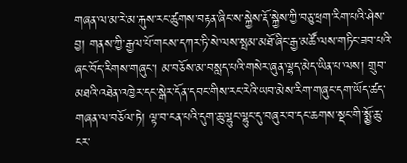གཞན་ལ་མ་རེ་མ་རྐུས་རང་ཚུགས་བརྟན་ཞིང་ས་སྐྱེས་རྡོ་སྐྱེས་ཀྱི་བཅུ་ཕྲག་རིག་པའི་ཤེས་བྱ། གནས་ཀྱི་རྒྱལ་པོ་གངས་དཀར་ཏི་སེ་ལས་སྤམ་མཐོ་ཞིང་རྒྱ་མཚོ་ལས་གཏིང་ཟབ་པའི་ཞང་བོད་རིགས་གཞུང་། མ་བཅོས་མ་བསླད་པའི་གསེར་ཞུན་ལྷད་མེད་ཡིན་པ་ལས། གྲུབ་མཐའི་འཐེན་འཁྱེར་དང་སྒེར་དོན་དབང་གིས་རང་རེའི་ཡབ་མེས་རིག་གཞུང་དག་ཡོད་ཚད་གཞན་ལ་བཅོལ་ཏེ། ལྟ་བ་ངན་པའི་དུག་ཆུ་ལྷུང་ལྷུང་དུ་བཞུར་བ་དང་ཆགས་སྡང་གི་སྨྱོ་ཆུ་ངར་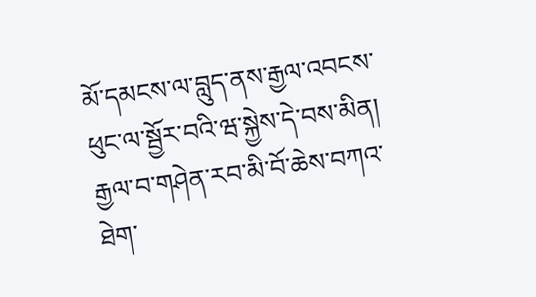མོ་དམངས་ལ་བླུད་ནས་རྒྱལ་འབངས་ཕུང་ལ་སྦྱོར་བའི་ཝ་སྐྱེས་དེ་བས་མིན། རྒྱལ་བ་གཤེན་རབ་མི་བོ་ཆེས་བཀའ་ཐེག་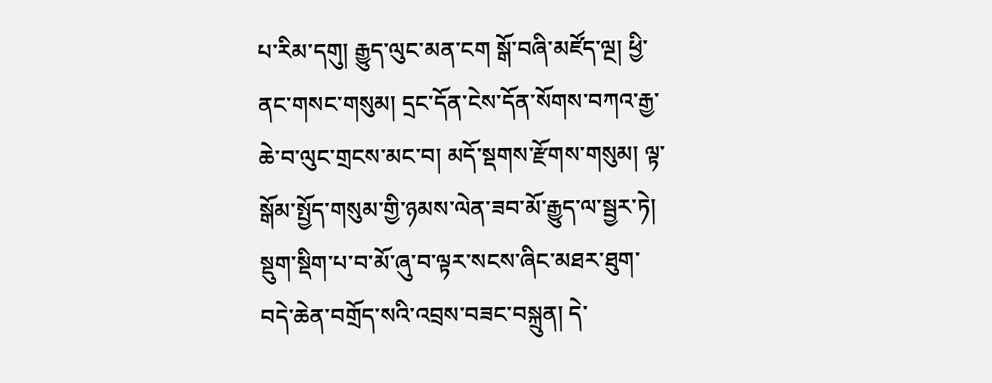པ་རིམ་དགུ། རྒྱུད་ལུང་མན་ངག སྒོ་བཞི་མཛོད་ལྔ། ཕྱི་ནང་གསང་གསུམ། དྲང་དོན་ངེས་དོན་སོགས་བཀའ་རྒྱ་ཆེ་བ་ལུང་གྲངས་མང་བ། མདོ་སྡགས་རྫོགས་གསུམ། ལྟ་སྒོམ་སྤྱོད་གསུམ་གྱི་ཉམས་ལེན་ཟབ་མོ་རྒྱུད་ལ་སྦྱར་ཏེ། སྡུག་སྡིག་པ་བ་མོ་ཞུ་བ་ལྟར་སངས་ཞིང་མཐར་ཐུག་བདེ་ཆེན་བགྲོད་སའི་འབྲས་བཟང་བསྐྲུན། དེ་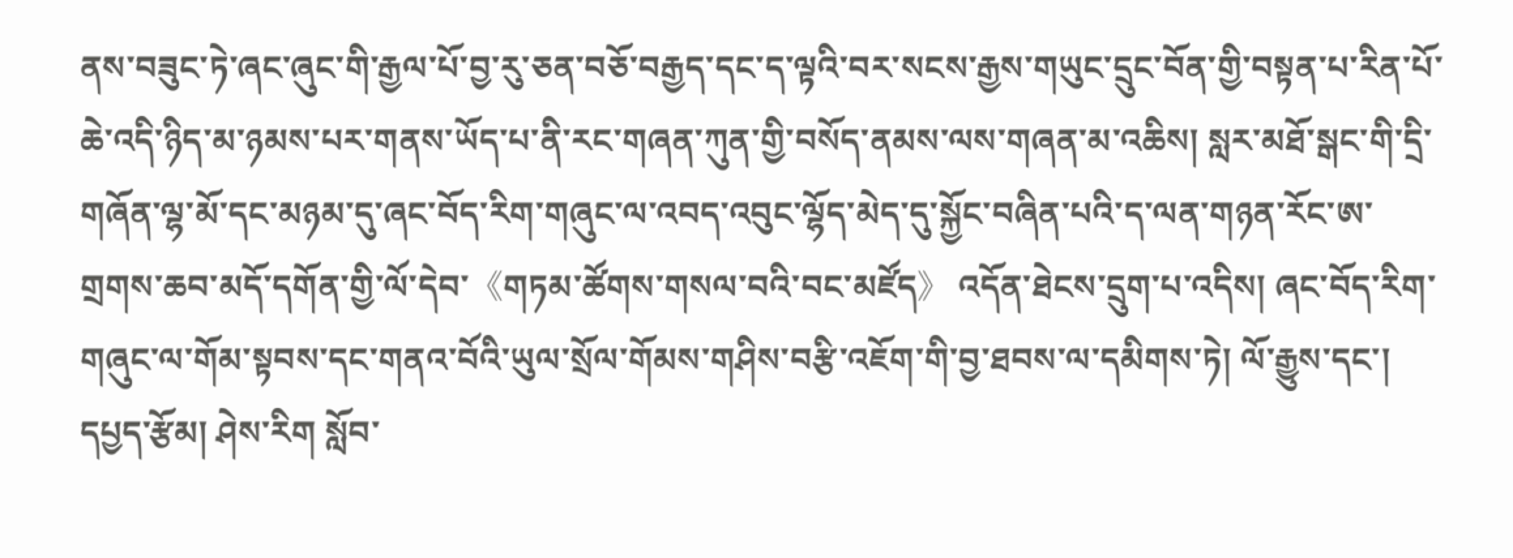ནས་བཟུང་ཏེ་ཞང་ཞུང་གི་རྒྱལ་པོ་བྱ་རུ་ཅན་བཅོ་བརྒྱད་དང་ད་ལྟའི་བར་སངས་རྒྱས་གཡུང་དྲུང་བོན་གྱི་བསྟན་པ་རིན་པོ་ཆེ་འདི་ཉིད་མ་ཉམས་པར་གནས་ཡོད་པ་ནི་རང་གཞན་ཀུན་གྱི་བསོད་ནམས་ལས་གཞན་མ་འཆིས། སླར་མཐོ་སྒང་གི་དྲི་གཞོན་ལྷ་མོ་དང་མཉམ་དུ་ཞང་བོད་རིག་གཞུང་ལ་འབད་འབུང་ལྷོད་མེད་དུ་སྐྱོང་བཞིན་པའི་ད་ལན་གཉན་རོང་ཨ་གྲགས་ཆབ་མདོ་དགོན་གྱི་ལོ་དེབ་《གཏམ་ཚོགས་གསལ་བའི་བང་མཛོད》 འདོན་ཐེངས་དྲུག་པ་འདིས། ཞང་བོད་རིག་གཞུང་ལ་གོམ་སྟབས་དང་གནའ་བོའི་ཡུལ་སྲོལ་གོམས་གཤིས་བརྩི་འཇོག་གི་བྱ་ཐབས་ལ་དམིགས་ཏེ། ལོ་རྒྱུས་དང་། དཔྱད་རྩོམ། ཤེས་རིག སློབ་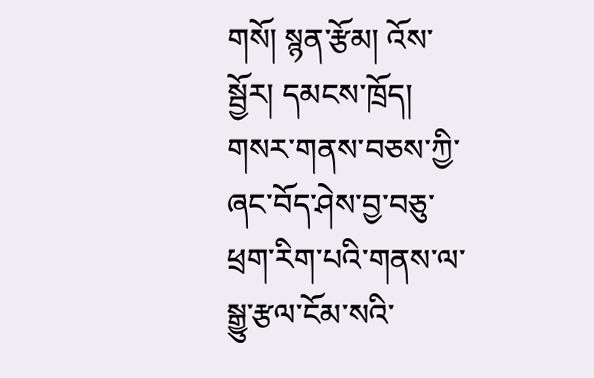གསོ། སྙན་རྩོམ། འོས་སྦྱོར། དམངས་ཁྲོད། གསར་གནས་བཅས་ཀྱི་ཞང་བོད་ཤེས་བྱ་བཅུ་ཕྲག་རིག་པའི་གནས་ལ་སྒྱུ་རྩལ་ངོམ་སའི་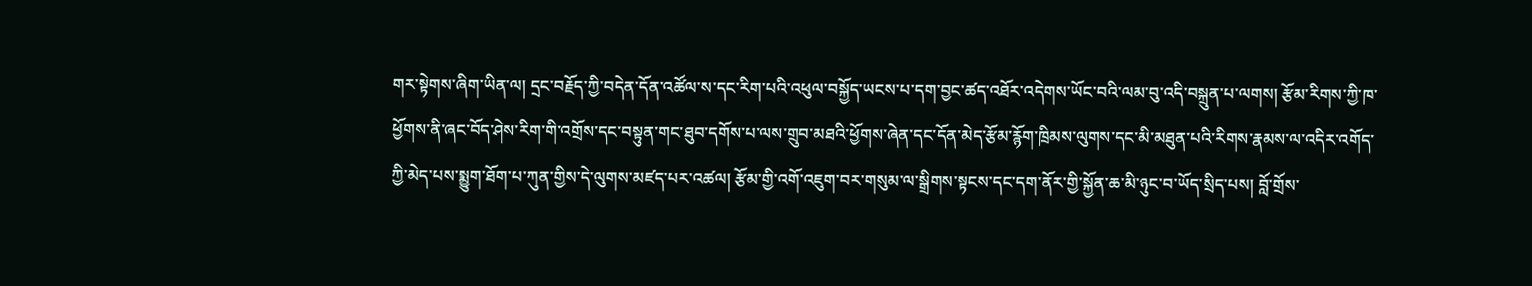གར་སྟེགས་ཞིག་ཡིན་ལ། དྲང་བརྗོད་ཀྱི་བདེན་དོན་འཚོལ་ས་དང་རིག་པའི་འཕུལ་བསྐྱོད་ཡངས་པ་དག་བྱང་ཚད་འཐོར་འདེགས་ཡོང་བའི་ལམ་བུ་འདི་བསྐྲུན་པ་ལགས། རྩོམ་རིགས་ཀྱི་ཁ་ཕྱོགས་ནི་ཞང་བོད་ཤེས་རིག་གི་འགྲོས་དང་བསྟུན་གང་ཐུབ་དགོས་པ་ལས་གྲུབ་མཐའི་ཕྱོགས་ཞེན་དང་དོན་མེད་རྩོམ་རྙོག་ཁྲིམས་ལུགས་དང་མི་མཐུན་པའི་རིགས་རྣམས་ལ་འདིར་འགོད་ཀྱི་མེད་པས་སྨྱུག་ཐོག་པ་ཀུན་གྱིས་དེ་ལུགས་མཛད་པར་འཚལ། རྩོམ་གྱི་འགོ་འཇུག་བར་གསུམ་ལ་སྒྲིགས་སྟངས་དང་དག་ནོར་གྱི་སྐྱོན་ཆ་མི་ཉུང་བ་ཡོད་སྲིད་པས། བློ་གྲོས་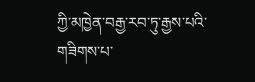ཀྱི་མཁྱེན་བརྒྱ་རབ་ཏུ་རྒྱས་པའི་གཟིགས་པ་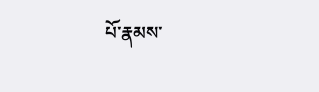པོ་རྣམས་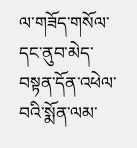ལ་གཟོད་གསོལ་དང་ནུབ་མེད་བསྟན་དོན་འཕེལ་བའི་སྨོན་ལམ་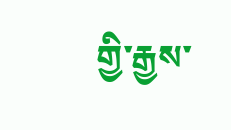གྱི་རྒྱས་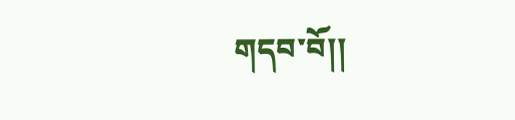གདབ་བོ།།